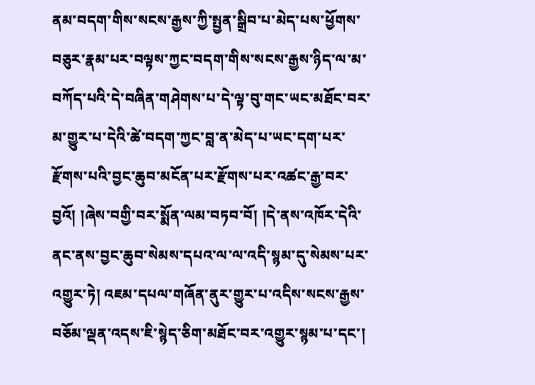ནམ་བདག་གིས་སངས་རྒྱས་ཀྱི་སྤྱན་སྒྲིབ་པ་མེད་པས་ཕྱོགས་བཅུར་རྣམ་པར་བལྟས་ཀྱང་བདག་གིས་སངས་རྒྱས་ཉིད་ལ་མ་བཀོད་པའི་དེ་བཞིན་གཤེགས་པ་དེ་ལྟ་བུ་གང་ཡང་མཐོང་བར་མ་གྱུར་པ་དེའི་ཚེ་བདག་ཀྱང་བླ་ན་མེད་པ་ཡང་དག་པར་རྫོགས་པའི་བྱང་ཆུབ་མངོན་པར་རྫོགས་པར་འཚང་རྒྱ་བར་བྱའོ། །ཞེས་བགྱི་བར་སྨོན་ལམ་བཏབ་བོ། །དེ་ནས་འཁོར་དེའི་ནང་ནས་བྱང་ཆུབ་སེམས་དཔའ་ལ་ལ་འདི་སྙམ་དུ་སེམས་པར་འགྱུར་ཏེ། འཇམ་དཔལ་གཞོན་ནུར་གྱུར་པ་འདིས་སངས་རྒྱས་བཅོམ་ལྡན་འདས་ཇི་སྙེད་ཅིག་མཐོང་བར་འགྱུར་སྙམ་པ་དང་།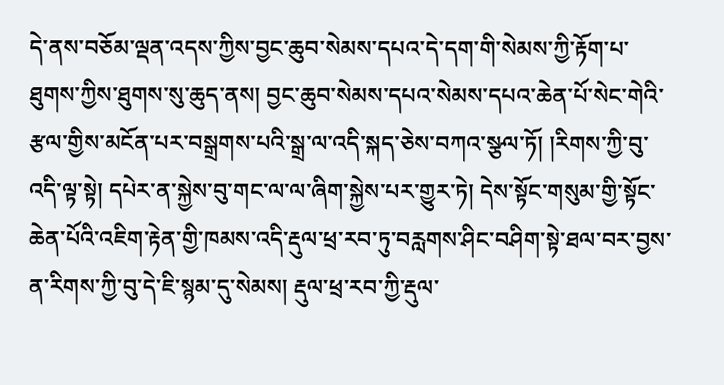དེ་ནས་བཅོམ་ལྡན་འདས་ཀྱིས་བྱང་ཆུབ་སེམས་དཔའ་དེ་དག་གི་སེམས་ཀྱི་རྟོག་པ་ཐུགས་ཀྱིས་ཐུགས་སུ་ཆུད་ནས། བྱང་ཆུབ་སེམས་དཔའ་སེམས་དཔའ་ཆེན་པོ་སེང་གེའི་རྩལ་གྱིས་མངོན་པར་བསྒྲགས་པའི་སྒྲ་ལ་འདི་སྐད་ཅེས་བཀའ་སྩལ་ཏོ། །རིགས་ཀྱི་བུ་འདི་ལྟ་སྟེ། དཔེར་ན་སྐྱེས་བུ་གང་ལ་ལ་ཞིག་སྐྱེས་པར་གྱུར་ཏེ། དེས་སྟོང་གསུམ་གྱི་སྟོང་ཆེན་པོའི་འཇིག་རྟེན་གྱི་ཁམས་འདི་རྡུལ་ཕྲ་རབ་ཏུ་བརླགས་ཤིང་བཤིག་སྟེ་ཐལ་བར་བྱས་ན་རིགས་ཀྱི་བུ་དེ་ཇི་སྙམ་དུ་སེམས། རྡུལ་ཕྲ་རབ་ཀྱི་རྡུལ་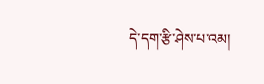དེ་དག་རྩི་ཤེས་པ་འམ།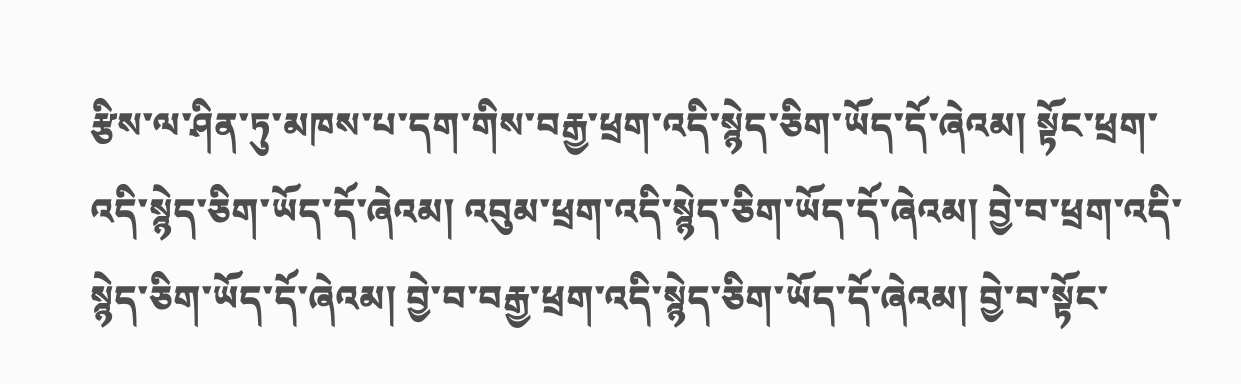རྩིས་ལ་ཤིན་ཏུ་མཁས་པ་དག་གིས་བརྒྱ་ཕྲག་འདི་སྙེད་ཅིག་ཡོད་དོ་ཞེའམ། སྟོང་ཕྲག་འདི་སྙེད་ཅིག་ཡོད་དོ་ཞེའམ། འབུམ་ཕྲག་འདི་སྙེད་ཅིག་ཡོད་དོ་ཞེའམ། བྱེ་བ་ཕྲག་འདི་སྙེད་ཅིག་ཡོད་དོ་ཞེའམ། བྱེ་བ་བརྒྱ་ཕྲག་འདི་སྙེད་ཅིག་ཡོད་དོ་ཞེའམ། བྱེ་བ་སྟོང་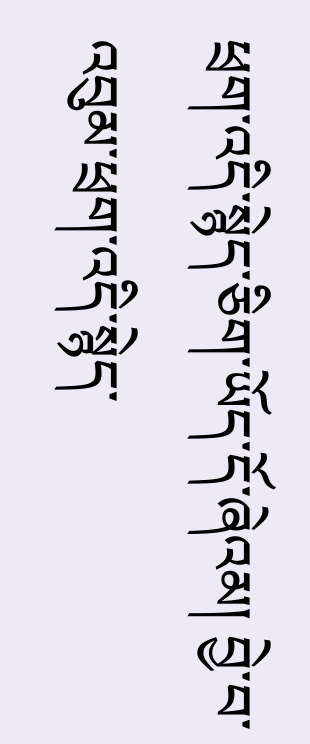ཕྲག་འདི་སྙེད་ཅིག་ཡོད་དོ་ཞེའམ། བྱེ་བ་འབུམ་ཕྲག་འདི་སྙེད་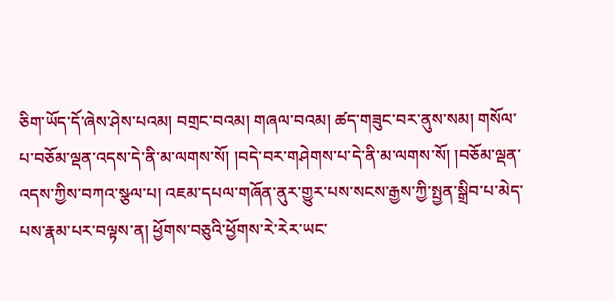ཅིག་ཡོད་དོ་ཞེས་ཤེས་པའམ། བགྲང་བའམ། གཞལ་བའམ། ཚད་གཟུང་བར་ནུས་སམ། གསོལ་པ་བཅོམ་ལྡན་འདས་དེ་ནི་མ་ལགས་སོ། །བདེ་བར་གཤེགས་པ་དེ་ནི་མ་ལགས་སོ། །བཅོམ་ལྡན་འདས་ཀྱིས་བཀའ་སྩལ་པ། འཇམ་དཔལ་གཞོན་ནུར་གྱུར་པས་སངས་རྒྱས་ཀྱི་སྤྱན་སྒྲིབ་པ་མེད་པས་རྣམ་པར་བལྟས་ན། ཕྱོགས་བཅུའི་ཕྱོགས་རེ་རེར་ཡང་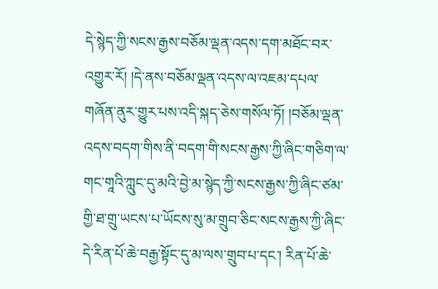དེ་སྙེད་ཀྱི་སངས་རྒྱས་བཅོམ་ལྡན་འདས་དག་མཐོང་བར་འགྱུར་རོ། །དེ་ནས་བཅོམ་ལྡན་འདས་ལ་འཇམ་དཔལ་གཞོན་ནུར་གྱུར་པས་འདི་སྐད་ཅེས་གསོལ་ཏོ། །བཅོམ་ལྡན་འདས་བདག་གིས་ནི་བདག་གི་སངས་རྒྱས་ཀྱི་ཞིང་གཅིག་ལ་གང་གཱའི་ཀླུང་དུ་མའི་བྱེ་མ་སྙེད་ཀྱི་སངས་རྒྱས་ཀྱི་ཞིང་ཙམ་གྱི་ཐ་གྲུ་ཡངས་པ་ཡོངས་སུ་མ་གྲུབ་ཅིང་སངས་རྒྱས་ཀྱི་ཞིང་དེ་རིན་པོ་ཆེ་བརྒྱ་སྟོང་དུ་མ་ལས་གྲུབ་པ་དང་། རིན་པོ་ཆེ་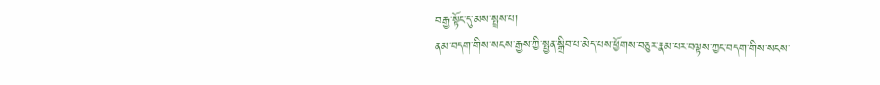བརྒྱ་སྟོང་དུ་མས་སྤྲས་པ།
ནམ་བདག་གིས་སངས་རྒྱས་ཀྱི་སྤྱན་སྒྲིབ་པ་མེད་པས་ཕྱོགས་བཅུར་རྣམ་པར་བལྟས་ཀྱང་བདག་གིས་སངས་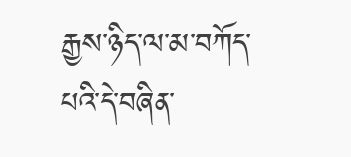རྒྱས་ཉིད་ལ་མ་བཀོད་པའི་དེ་བཞིན་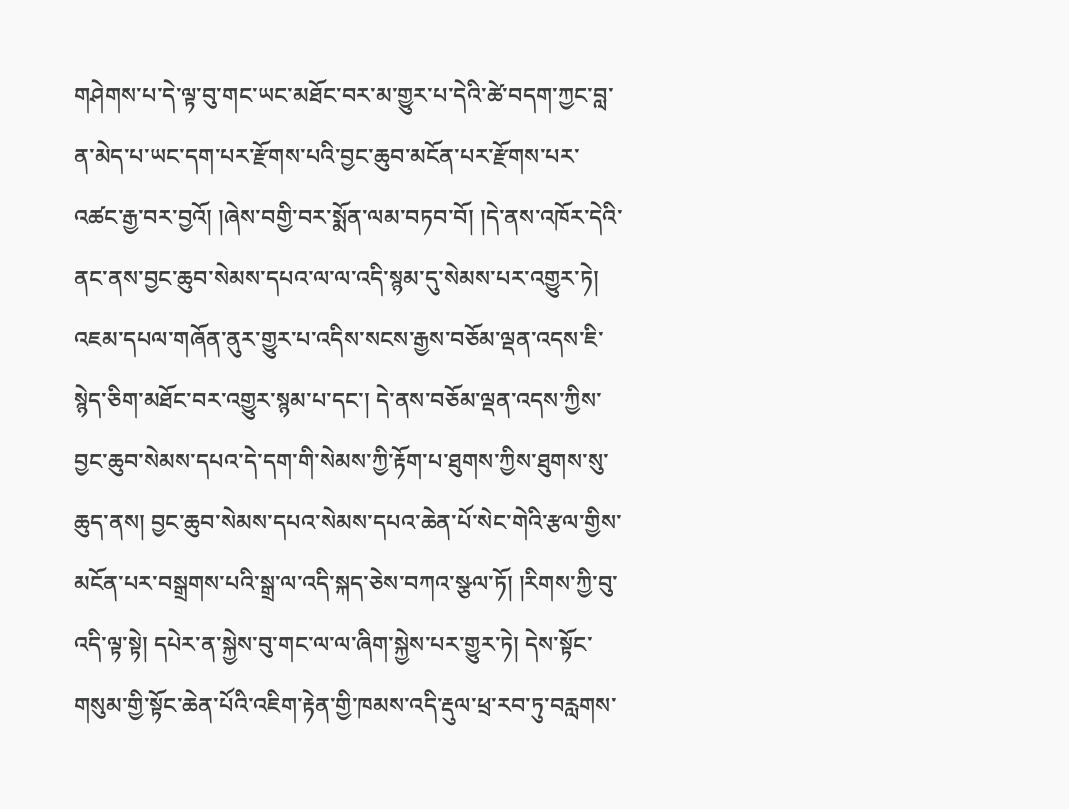གཤེགས་པ་དེ་ལྟ་བུ་གང་ཡང་མཐོང་བར་མ་གྱུར་པ་དེའི་ཚེ་བདག་ཀྱང་བླ་ན་མེད་པ་ཡང་དག་པར་རྫོགས་པའི་བྱང་ཆུབ་མངོན་པར་རྫོགས་པར་འཚང་རྒྱ་བར་བྱའོ། །ཞེས་བགྱི་བར་སྨོན་ལམ་བཏབ་བོ། །དེ་ནས་འཁོར་དེའི་ནང་ནས་བྱང་ཆུབ་སེམས་དཔའ་ལ་ལ་འདི་སྙམ་དུ་སེམས་པར་འགྱུར་ཏེ། འཇམ་དཔལ་གཞོན་ནུར་གྱུར་པ་འདིས་སངས་རྒྱས་བཅོམ་ལྡན་འདས་ཇི་སྙེད་ཅིག་མཐོང་བར་འགྱུར་སྙམ་པ་དང་། དེ་ནས་བཅོམ་ལྡན་འདས་ཀྱིས་བྱང་ཆུབ་སེམས་དཔའ་དེ་དག་གི་སེམས་ཀྱི་རྟོག་པ་ཐུགས་ཀྱིས་ཐུགས་སུ་ཆུད་ནས། བྱང་ཆུབ་སེམས་དཔའ་སེམས་དཔའ་ཆེན་པོ་སེང་གེའི་རྩལ་གྱིས་མངོན་པར་བསྒྲགས་པའི་སྒྲ་ལ་འདི་སྐད་ཅེས་བཀའ་སྩལ་ཏོ། །རིགས་ཀྱི་བུ་འདི་ལྟ་སྟེ། དཔེར་ན་སྐྱེས་བུ་གང་ལ་ལ་ཞིག་སྐྱེས་པར་གྱུར་ཏེ། དེས་སྟོང་གསུམ་གྱི་སྟོང་ཆེན་པོའི་འཇིག་རྟེན་གྱི་ཁམས་འདི་རྡུལ་ཕྲ་རབ་ཏུ་བརླགས་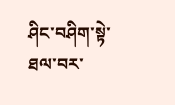ཤིང་བཤིག་སྟེ་ཐལ་བར་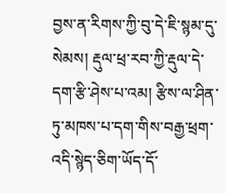བྱས་ན་རིགས་ཀྱི་བུ་དེ་ཇི་སྙམ་དུ་སེམས། རྡུལ་ཕྲ་རབ་ཀྱི་རྡུལ་དེ་དག་རྩི་ཤེས་པ་འམ། རྩིས་ལ་ཤིན་ཏུ་མཁས་པ་དག་གིས་བརྒྱ་ཕྲག་འདི་སྙེད་ཅིག་ཡོད་དོ་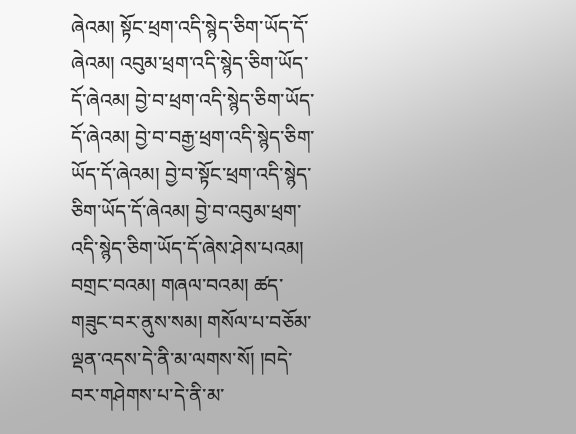ཞེའམ། སྟོང་ཕྲག་འདི་སྙེད་ཅིག་ཡོད་དོ་ཞེའམ། འབུམ་ཕྲག་འདི་སྙེད་ཅིག་ཡོད་དོ་ཞེའམ། བྱེ་བ་ཕྲག་འདི་སྙེད་ཅིག་ཡོད་དོ་ཞེའམ། བྱེ་བ་བརྒྱ་ཕྲག་འདི་སྙེད་ཅིག་ཡོད་དོ་ཞེའམ། བྱེ་བ་སྟོང་ཕྲག་འདི་སྙེད་ཅིག་ཡོད་དོ་ཞེའམ། བྱེ་བ་འབུམ་ཕྲག་འདི་སྙེད་ཅིག་ཡོད་དོ་ཞེས་ཤེས་པའམ། བགྲང་བའམ། གཞལ་བའམ། ཚད་གཟུང་བར་ནུས་སམ། གསོལ་པ་བཅོམ་ལྡན་འདས་དེ་ནི་མ་ལགས་སོ། །བདེ་བར་གཤེགས་པ་དེ་ནི་མ་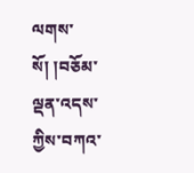ལགས་སོ། །བཅོམ་ལྡན་འདས་ཀྱིས་བཀའ་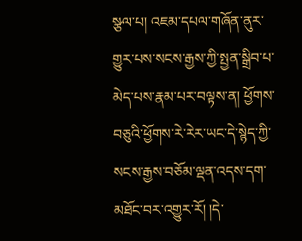སྩལ་པ། འཇམ་དཔལ་གཞོན་ནུར་གྱུར་པས་སངས་རྒྱས་ཀྱི་སྤྱན་སྒྲིབ་པ་མེད་པས་རྣམ་པར་བལྟས་ན། ཕྱོགས་བཅུའི་ཕྱོགས་རེ་རེར་ཡང་དེ་སྙེད་ཀྱི་སངས་རྒྱས་བཅོམ་ལྡན་འདས་དག་མཐོང་བར་འགྱུར་རོ། །དེ་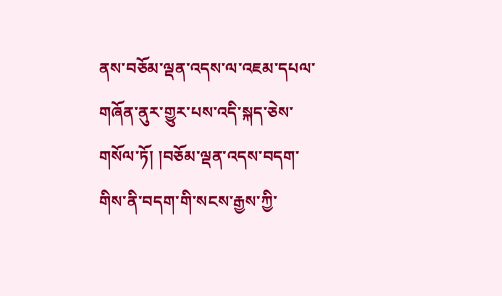ནས་བཅོམ་ལྡན་འདས་ལ་འཇམ་དཔལ་གཞོན་ནུར་གྱུར་པས་འདི་སྐད་ཅེས་གསོལ་ཏོ། །བཅོམ་ལྡན་འདས་བདག་གིས་ནི་བདག་གི་སངས་རྒྱས་ཀྱི་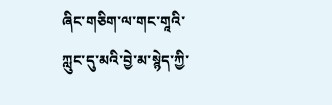ཞིང་གཅིག་ལ་གང་གཱའི་ཀླུང་དུ་མའི་བྱེ་མ་སྙེད་ཀྱི་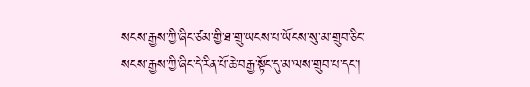སངས་རྒྱས་ཀྱི་ཞིང་ཙམ་གྱི་ཐ་གྲུ་ཡངས་པ་ཡོངས་སུ་མ་གྲུབ་ཅིང་སངས་རྒྱས་ཀྱི་ཞིང་དེ་རིན་པོ་ཆེ་བརྒྱ་སྟོང་དུ་མ་ལས་གྲུབ་པ་དང་།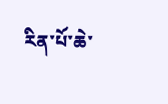རིན་པོ་ཆེ་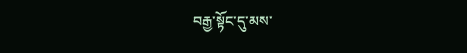བརྒྱ་སྟོང་དུ་མས་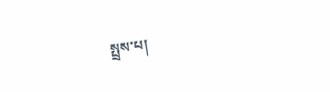སྤྲས་པ།